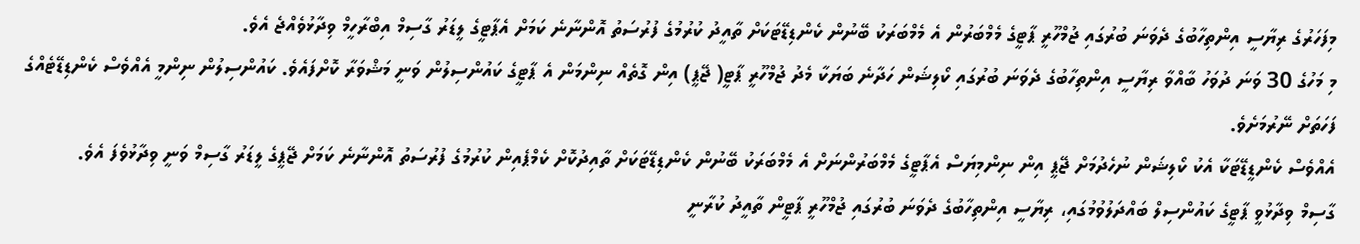މިފަހަރުގެ ރިޔާސީ އިންތިހާބުގެ ދެވަނަ ބުރުގައި ޖުމްހޫރީ ޕާޓީގެ މެމްބަރުން އެ މެމްބަރަކު ބޭނުން ކެންޑިޑޭޓަކަށް ތާއީދު ކުރުމުގެ ފުރުސަތު އޮންނާނެ ކަމަށް އެޕާޓީގެ ލީޑަރު ގާސިމް އިބްރާހީމް ވިދާޅުވެއްޖެ އެވެ.
މި މަހުގެ 30 ވަނަ ދުވަހު ބާއްވާ ރިޔާސީ އިންތިހާބުގެ ދެވަނަ ބުރުގައި ކޯލިޝަން ހަދާނެ ބަޔަކާ މެދު ޖުމްހޫރީ ޕާޓީ( ޖޭޕީ) އިން ގޮތެއް ނިންމަން އެ ޕާޓީގެ ކައުންސިލުން ވަނީ މަޝްވަރާ ކޮށްފައެވެ. ކައުންސިލުން ނިންމީ އެއްވެސް ކެންޑިޑޭޓެއްގެ ފަހަތަށް ނޭރުމަށެވެ.
އެއްވެސް ކެންޑީޑޭޓަކާ އެކު ކޯލިޝަން ނުހެދުމަށް ޖޭޕީ އިން ނިންމިޔަސް އެޕާޓީގެ މެމްބަރުންނަށް އެ މެމްބަރަކު ބޭނުން ކެންޑިޑޭޓަކަށް ތާއިދުކޮށް ކެމްޕެއިން ކުރުމުގެ ފުރުސަތު އޮންނާނެ ކަމަށް ޖޭޕީގެ ލީޑަރު ގާސިމް ވަނީ ވިދާޅުވެފަ އެވެ.
ގާސިމް ވިދާޅުވީ ޕާޓީގެ ކައުންސިލް ބައްދަލުވުމުގައި، ރިޔާސީ އިންތިހާބުގެ ދެވަނަ ބުރުގައި ޖުމްހޫރީ ޕާޓީން ތާއީދު ކުރާނީ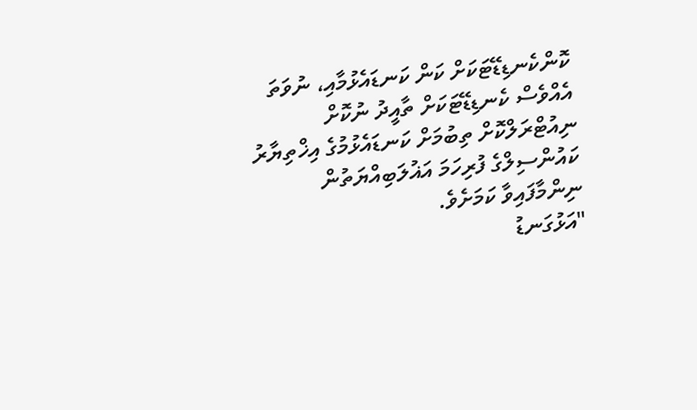ކޮންކެނޑިޑޭޓަކަށް ކަން ކަނޑައެޅުމާއި، ނުވަތަ އެއްވެސް ކެނޑިޑޭޓަކަށް ތާއީދު ނުކޮށް ނިއުޓްރަލްކޮށް ތިބުމަށް ކަނޑައެޅުމުގެ އިޚްތިޔާރު ކައުންސިލްގެ ފުރިހަމަ އަޣުލަބިއްޔަތުން ނިންމާފައިވާ ކަމަށެވެ.
"އަޅުގަނޑު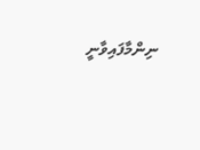ނިންމާފައިވާނީ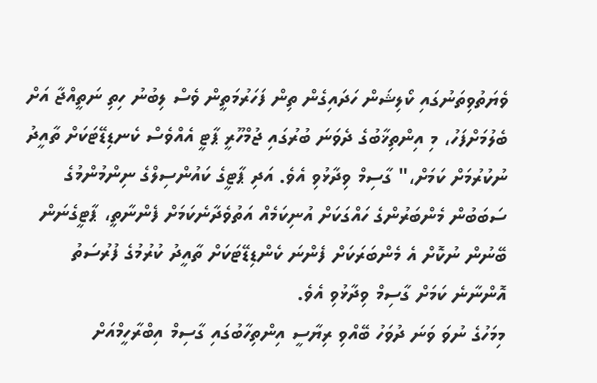ވެޔަތުވިތަނުގައި ކޯލިޝަން ހަދައިގެން ތިން ފަހަރުމަތީން ވެސް ލިބުނު ހިތި ނަތީއްޖާ އަށް ބެލުމަށްފަހު، މި އިންތިޚާބުގެ ދެވަނަ ބުރުގައި ޖުމްހޫރީ ޕާޓީ އެއްވެސް ކެނޑިޑޭޓަކަށް ތާއީދު ނުކުރުމަށް ކަމަށް،" ގާސިމް ވިދާޅުވި އެވެ. އަދި ޕާޓީގެ ކައުންސިލްގެ ނިންމުންމުގެ ސަބަބުން މެންބަރުންގެ ހައްގަކަށް އުނިކަމެއް އަތުވެދާނެކަމަށް ފެންނާތީ، ޕާޓީގެނަން ބޭނުން ނުކޮށް އެ މެންބަރަކަށް ފެންނަ ކެންޑިޑޭޓަކަށް ތާއީދު ކުރުމުގެ ފުރުސަތު އޮންނާނެ ކަމަށް ގާސިމް ވިދާޅުވި އެވެ.
މިމަހުގެ ނުވަ ވަނަ ދުވަހު ބޭއްވި ރިޔާސީ އިންތިހާބުގައި ގާސިމް އިބްރާހީމްއަށް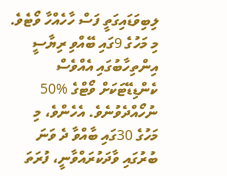ލިބިވަޑައިގަތީ ފަސް ހާހެއްހާ ވޯޓެވެ.
މި މަހުގެ 9ގައި ބޭއްވި ރިޔާސީ އިންތިހާބުގައި އެއްވެސް ކެންޑިޑޭޓަކަށް ވޯޓްގެ %50 ނުހޯއްދެވުނެވެ. އެހެންވެ، މި މަހުގެ 30ގައި ބާއްވާ ދެ ވަނަ ބުރުގައި ވާދަކުރައްވާނީ، ފުރަތަ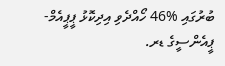ބުރުގައި %46 ހޯއްދެވި އިދިކޮޅު ޕީޕީއެމް-ޕީއެންސީގެ ޑރ.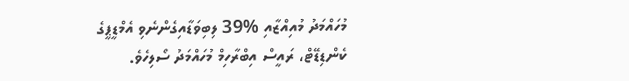މުހައްމަދު މުއިއްޒާއި %39 ލިބިވަޑާއިގެންނެވި އެމްޑީޕީގެ ކެންޑިޑޭޓް، ރައީސް އިބްރާހިމް މުހައްމަދު ސޯލިހެވެ.